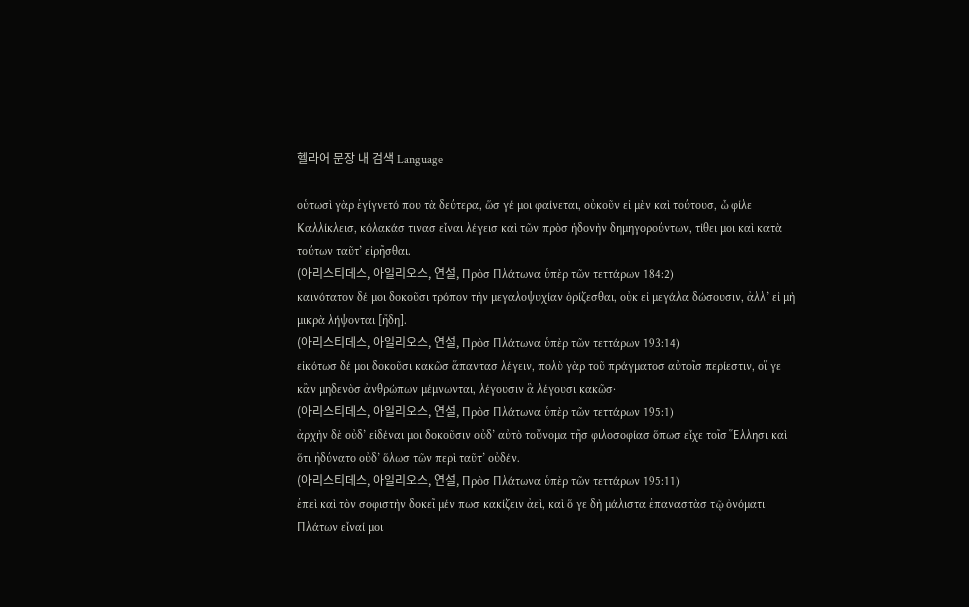헬라어 문장 내 검색 Language

οὑτωσὶ γὰρ ἐγίγνετό που τὰ δεύτερα, ὥσ γέ μοι φαίνεται, οὐκοῦν εἰ μὲν καὶ τούτουσ, ὦ φίλε Καλλίκλεισ, κόλακάσ τινασ εἶναι λέγεισ καὶ τῶν πρὸσ ἡδονὴν δημηγορούντων, τίθει μοι καὶ κατὰ τούτων ταῦτ’ εἰρῆσθαι.
(아리스티데스, 아일리오스, 연설, Πρὸσ Πλάτωνα ὑπὲρ τῶν τεττάρων 184:2)
καινότατον δέ μοι δοκοῦσι τρόπον τὴν μεγαλοψυχίαν ὁρίζεσθαι, οὐκ εἰ μεγάλα δώσουσιν, ἀλλ’ εἰ μὴ μικρὰ λήψονται [ἤδη].
(아리스티데스, 아일리오스, 연설, Πρὸσ Πλάτωνα ὑπὲρ τῶν τεττάρων 193:14)
εἰκότωσ δέ μοι δοκοῦσι κακῶσ ἅπαντασ λέγειν, πολὺ γὰρ τοῦ πράγματοσ αὐτοῖσ περίεστιν, οἵ γε κἂν μηδενὸσ ἀνθρώπων μέμνωνται, λέγουσιν ἃ λέγουσι κακῶσ·
(아리스티데스, 아일리오스, 연설, Πρὸσ Πλάτωνα ὑπὲρ τῶν τεττάρων 195:1)
ἀρχὴν δὲ οὐδ’ εἰδέναι μοι δοκοῦσιν οὐδ’ αὐτὸ τοὔνομα τῆσ φιλοσοφίασ ὅπωσ εἶχε τοῖσ Ἕλλησι καὶ ὅτι ἠδύνατο οὐδ’ ὅλωσ τῶν περὶ ταῦτ’ οὐδέν.
(아리스티데스, 아일리오스, 연설, Πρὸσ Πλάτωνα ὑπὲρ τῶν τεττάρων 195:11)
ἐπεὶ καὶ τὸν σοφιστὴν δοκεῖ μέν πωσ κακίζειν ἀεὶ, καὶ ὅ γε δὴ μάλιστα ἐπαναστὰσ τῷ ὀνόματι Πλάτων εἶναί μοι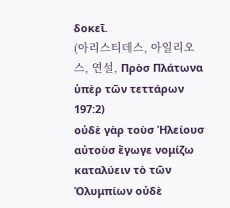δοκεῖ.
(아리스티데스, 아일리오스, 연설, Πρὸσ Πλάτωνα ὑπὲρ τῶν τεττάρων 197:2)
οὐδὲ γὰρ τοὺσ Ἠλείουσ αὐτοὺσ ἔγωγε νομίζω καταλύειν τὸ τῶν Ὀλυμπίων οὐδὲ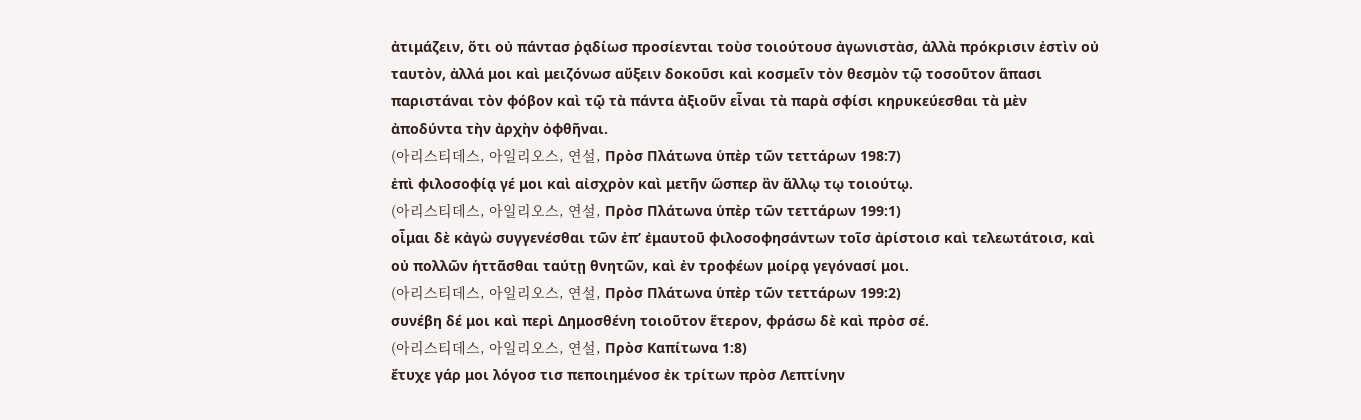ἀτιμάζειν, ὅτι οὐ πάντασ ῥᾳδίωσ προσίενται τοὺσ τοιούτουσ ἀγωνιστὰσ, ἀλλὰ πρόκρισιν ἐστὶν οὐ ταυτὸν, ἀλλά μοι καὶ μειζόνωσ αὔξειν δοκοῦσι καὶ κοσμεῖν τὸν θεσμὸν τῷ τοσοῦτον ἅπασι παριστάναι τὸν φόβον καὶ τῷ τὰ πάντα ἀξιοῦν εἶναι τὰ παρὰ σφίσι κηρυκεύεσθαι τὰ μὲν ἀποδύντα τὴν ἀρχὴν ὀφθῆναι.
(아리스티데스, 아일리오스, 연설, Πρὸσ Πλάτωνα ὑπὲρ τῶν τεττάρων 198:7)
ἐπὶ φιλοσοφίᾳ γέ μοι καὶ αἰσχρὸν καὶ μετῆν ὥσπερ ἂν ἄλλῳ τῳ τοιούτῳ.
(아리스티데스, 아일리오스, 연설, Πρὸσ Πλάτωνα ὑπὲρ τῶν τεττάρων 199:1)
οἶμαι δὲ κἀγὼ συγγενέσθαι τῶν ἐπ’ ἐμαυτοῦ φιλοσοφησάντων τοῖσ ἀρίστοισ καὶ τελεωτάτοισ, καὶ οὐ πολλῶν ἡττᾶσθαι ταύτῃ θνητῶν, καὶ ἐν τροφέων μοίρᾳ γεγόνασί μοι.
(아리스티데스, 아일리오스, 연설, Πρὸσ Πλάτωνα ὑπὲρ τῶν τεττάρων 199:2)
συνέβη δέ μοι καὶ περὶ Δημοσθένη τοιοῦτον ἕτερον, φράσω δὲ καὶ πρὸσ σέ.
(아리스티데스, 아일리오스, 연설, Πρὸσ Καπίτωνα 1:8)
ἔτυχε γάρ μοι λόγοσ τισ πεποιημένοσ ἐκ τρίτων πρὸσ Λεπτίνην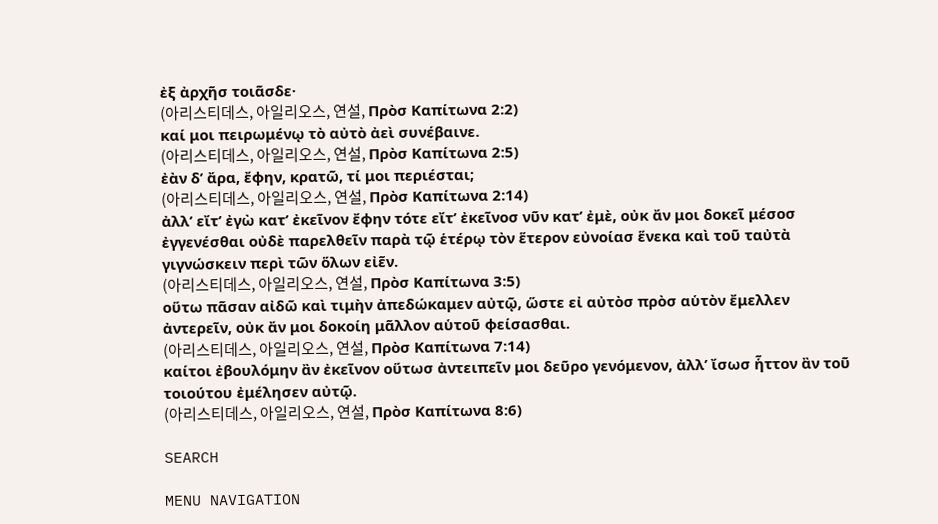ἐξ ἀρχῆσ τοιᾶσδε·
(아리스티데스, 아일리오스, 연설, Πρὸσ Καπίτωνα 2:2)
καί μοι πειρωμένῳ τὸ αὐτὸ ἀεὶ συνέβαινε.
(아리스티데스, 아일리오스, 연설, Πρὸσ Καπίτωνα 2:5)
ἐὰν δ’ ἄρα, ἔφην, κρατῶ, τί μοι περιέσται;
(아리스티데스, 아일리오스, 연설, Πρὸσ Καπίτωνα 2:14)
ἀλλ’ εἴτ’ ἐγὼ κατ’ ἐκεῖνον ἔφην τότε εἴτ’ ἐκεῖνοσ νῦν κατ’ ἐμὲ, οὐκ ἄν μοι δοκεῖ μέσοσ ἐγγενέσθαι οὐδὲ παρελθεῖν παρὰ τῷ ἑτέρῳ τὸν ἕτερον εὐνοίασ ἕνεκα καὶ τοῦ ταὐτὰ γιγνώσκειν περὶ τῶν ὅλων εἰε͂ν.
(아리스티데스, 아일리오스, 연설, Πρὸσ Καπίτωνα 3:5)
οὕτω πᾶσαν αἰδῶ καὶ τιμὴν ἀπεδώκαμεν αὐτῷ, ὥστε εἰ αὐτὸσ πρὸσ αὑτὸν ἔμελλεν ἀντερεῖν, οὐκ ἄν μοι δοκοίη μᾶλλον αὑτοῦ φείσασθαι.
(아리스티데스, 아일리오스, 연설, Πρὸσ Καπίτωνα 7:14)
καίτοι ἐβουλόμην ἂν ἐκεῖνον οὕτωσ ἀντειπεῖν μοι δεῦρο γενόμενον, ἀλλ’ ἴσωσ ἧττον ἂν τοῦ τοιούτου ἐμέλησεν αὐτῷ.
(아리스티데스, 아일리오스, 연설, Πρὸσ Καπίτωνα 8:6)

SEARCH

MENU NAVIGATION